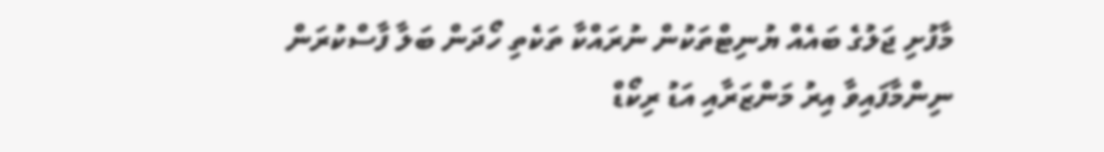މާފުށި ޖަލުގެ ބައެއް ޔުނިޓްތަކުން ނުރައްކާ ތަކެތި ހޯދަން ބަލާ ފާސްކުރަން ނިންމާފައިވާ އިރު މަންޒަރާއި އަޑު ރިކޯޑް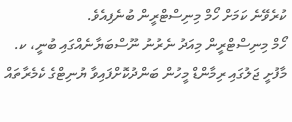ކުރެވޭނެ ކަމަށް ހޯމް މިނިސްޓްރީން ބުނެފިއެވެ.
ހޯމް މިނިސްޓްރީން މިއަދު ނެރުނު ނޫސްބަޔާނެއްގައި ބުނީ، ކ. މާފުށީ ޖަލުގައި ރިމާންޑް މީހުން ބަންދުކޮށްފައިވާ ޔުނިޓްގެ ކެމެރާތައް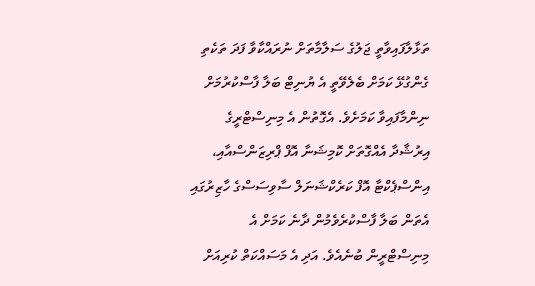ތަޅާލާފައިވާތީ ޖަލުގެ ސަލާމާތަށް ނުރައްކާވާ ފަދަ ތަކެތި ގެންގުޅޭ ކަމަށް ބެލެވޭތީ އެ ޔުނިޓް ބަލާ ފާސްކުރުމަށް ނިންމާފައިވާ ކަމަށެވެ. އެގޮތުން އެ މިނިސްޓްރީގެ އިރުޝާދާ އެއްގޮތަށް ކޮމިޝަނާ އޮފް ޕްރިޒަންސްއާއި، އިންސްޕެކްޓާ އޮފް ކަރެކްޝަނަލް ސާވިސަސްގެ ހާޒިރުގައި އެތަން ބަލާ ފާސްކުރެވެމުން ދާނެ ކަމަށް އެ މިނިސްޓްރީން ބުނެއެވެ. އަދި އެ މަސައްކަތް ކުރިއަށް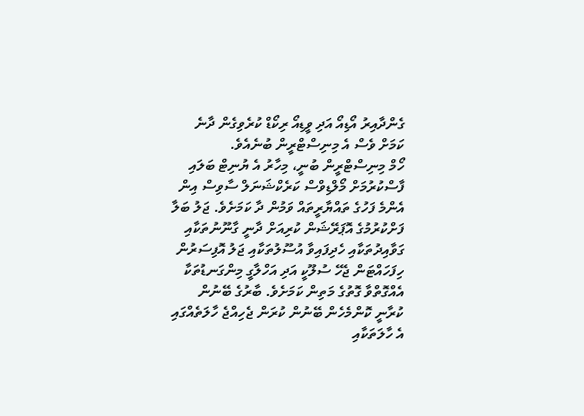ގެންދާއިރު އޯޑިއޯ އަދި ވީޑިއޯ ރިކޯޑް ކުރެވިގެން ދާނެ ކަމަށް ވެސް އެ މިނިސްޓްރީން ބުނެއެވެ.
ހޯމް މިނިސްޓްރީން ބުނީ، މިހާރު އެ ޔުނިޓް ބަލައި ފާސްކުރުމަށް މޯލްޑިވްސް ކަރެކްޝަނަލް ސާވިސް އިން އެންމެ ފަހުގެ ތައްޔާރީތައް ވަމުން ދާ ކަމަށެވެ. ޖަލު ބަލާ ފަށްކުރުމުގެ އޮޕަރޭޝަން ކުރިއަށް ދާނީ ގާނޫނުތަކާއި ގަވާއިދުތަކާއި ހެދިފައިވާ އުސޫލުތަކާއި ޖަލު އޮފިސަރުން ހިފަހައްޓަން ޖެހޭ ސުލޫކީ އަދި އަހްލާގީ މިންގަނޑުތަކާ އެއްގޮތްވާ ގޮތުގެ މަތިން ކަމަށެވެ. ބާރުގެ ބޭނުން ކުރާނީ ކޮންމެހެން ބޭނުން ކުރަން ޖެހިއްޖެ ހާލަތެއްގައި އެ ހާލަތަކާއި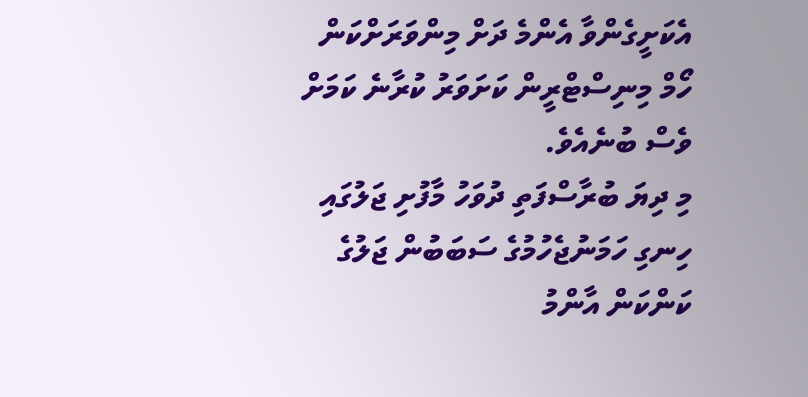އެކަށީގެންވާ އެންމެ ދަށް މިންވަރަށްކަން ހޯމް މިނިސްޓްރީން ކަށަވަރު ކުރާނެ ކަމަށް ވެސް ބުނެއެވެ.
މި ދިޔަ ބުރާސްފަތި ދުވަހު މާފުށި ޖަލުގައި ހިނގި ހަމަނުޖެހުމުގެ ސަބަބުން ޖަލުގެ ކަންކަން އާންމު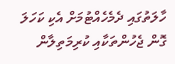ހާލަތުގައި ދެމެހެއްޓުމަށް އެކި ކަހަލަ ގޮން ޖެހުންތަކާއި ކުރިމަތިލާން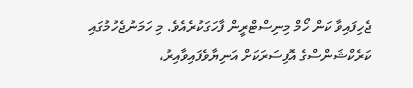ޖެހިފައިވާ ކަން ހޯމް މިނިސްޓްރީން ފާހަގަކުރެއެވެ. މި ހަމަނުޖެހުމުގައި ކަރެކްޝަންސްގެ އޮފިސަރަކަށް އަނިޔާވެފައިވާއިރު،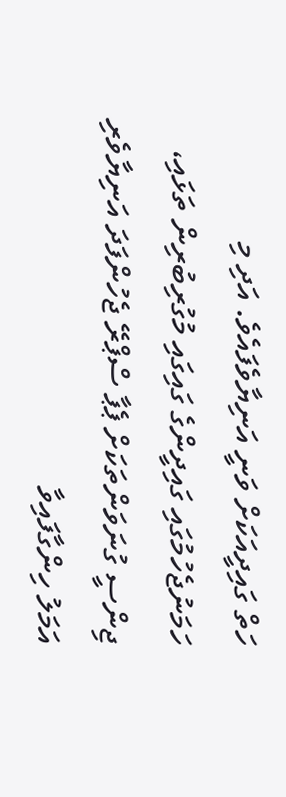ހަތް ގައިދީއަކަށް ވަނީ އަނިޔާވެފައެވެ. އަދި މި ހަމަނުޖެހުމުގައި ގައިދީންގެ ގައިގައި މުގުރިބުރިން ތަޅައި، ޖިންސީ ގުނަވަންތަކަށް ޕެޕާ ސްޕްރޭ ޖެހުންފަދަ އަނިޔާވެރި އަމަލު ހިންގާފައިވާ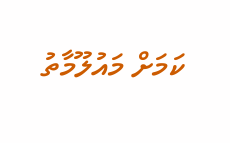ކަމަށް މައުލޫމާތު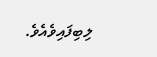ލިބިފައިވެއެވެ.